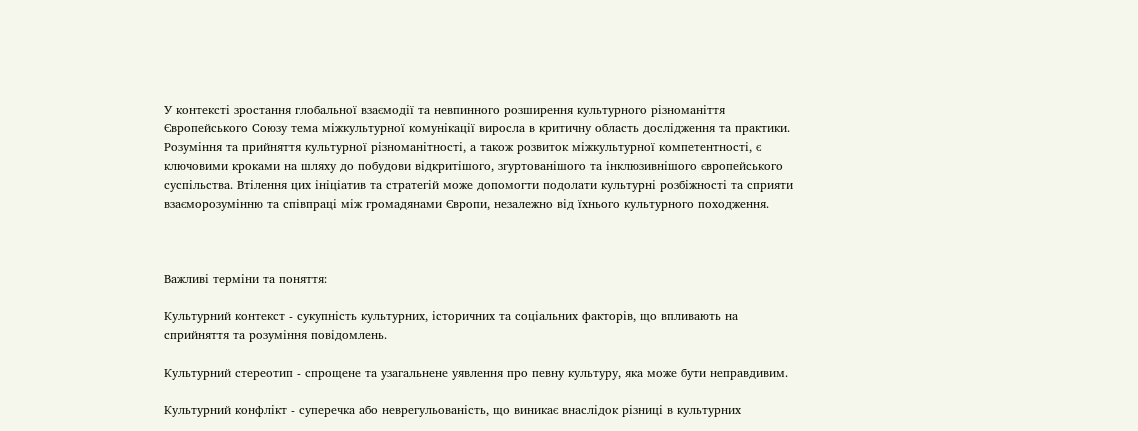У контексті зростання глобальної взаємодії та невпинного розширення культурного різноманіття Європейського Союзу тема міжкультурної комунікації виросла в критичну область дослідження та практики. Розуміння та прийняття культурної різноманітності, а також розвиток міжкультурної компетентності, є ключовими кроками на шляху до побудови відкритішого, згуртованішого та інклюзивнішого європейського суспільства. Втілення цих ініціатив та стратегій може допомогти подолати культурні розбіжності та сприяти взаєморозумінню та співпраці між громадянами Європи, незалежно від їхнього культурного походження.



Важливі терміни та поняття:

Культурний контекст - сукупність культурних, історичних та соціальних факторів, що впливають на сприйняття та розуміння повідомлень.

Культурний стереотип - спрощене та узагальнене уявлення про певну культуру, яка може бути неправдивим.

Культурний конфлікт - суперечка або неврегульованість, що виникає внаслідок різниці в культурних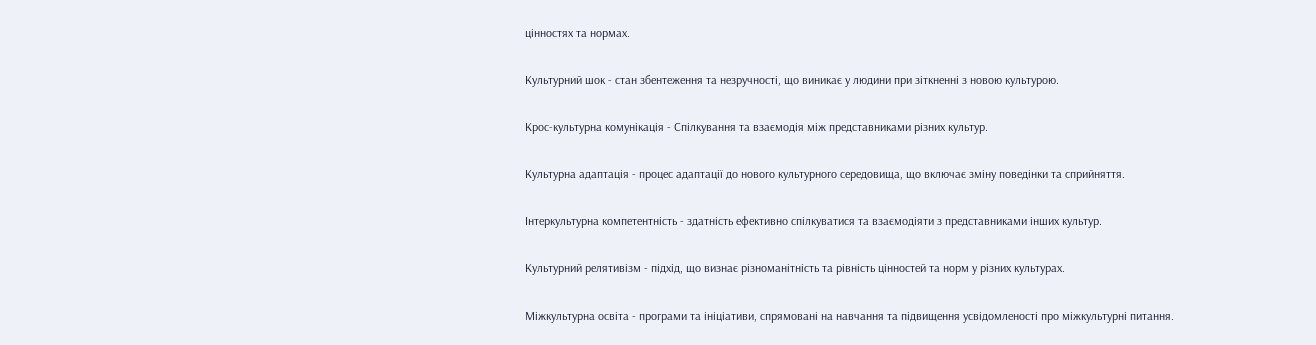цінностях та нормах.

Культурний шок - стан збентеження та незручності, що виникає у людини при зіткненні з новою культурою.

Крос-культурна комунікація - Спілкування та взаємодія між представниками різних культур.

Культурна адаптація - процес адаптації до нового культурного середовища, що включає зміну поведінки та сприйняття.

Інтеркультурна компетентність - здатність ефективно спілкуватися та взаємодіяти з представниками інших культур.

Культурний релятивізм - підхід, що визнає різноманітність та рівність цінностей та норм у різних культурах.

Міжкультурна освіта - програми та ініціативи, спрямовані на навчання та підвищення усвідомленості про міжкультурні питання.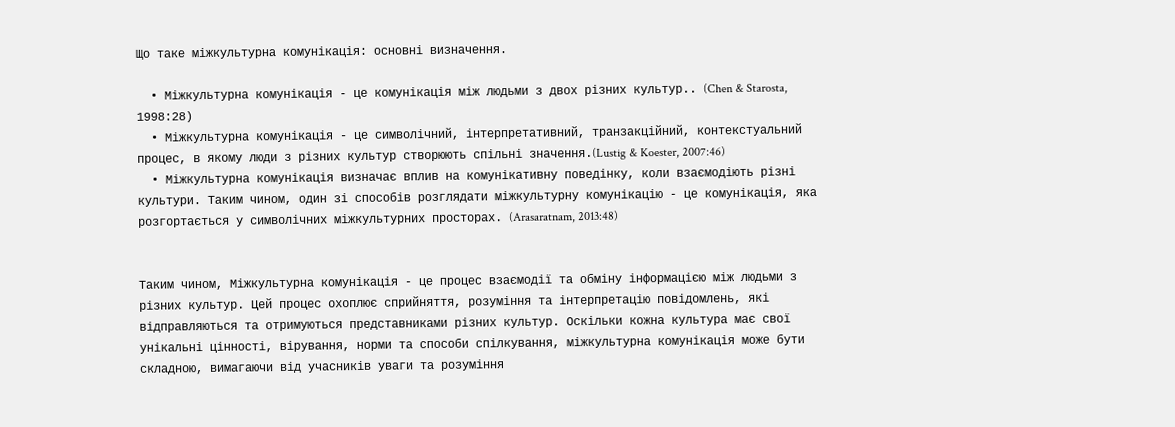Що таке міжкультурна комунікація: основні визначення.

  • Міжкультурна комунікація - це комунікація між людьми з двох різних культур.. (Chen & Starosta, 1998:28)
  • Міжкультурна комунікація - це символічний, інтерпретативний, транзакційний, контекстуальний процес, в якому люди з різних культур створюють спільні значення.(Lustig & Koester, 2007:46)
  • Міжкультурна комунікація визначає вплив на комунікативну поведінку, коли взаємодіють різні культури. Таким чином, один зі способів розглядати міжкультурну комунікацію - це комунікація, яка розгортається у символічних міжкультурних просторах. (Arasaratnam, 2013:48)


Таким чином, Міжкультурна комунікація - це процес взаємодії та обміну інформацією між людьми з різних культур. Цей процес охоплює сприйняття, розуміння та інтерпретацію повідомлень, які відправляються та отримуються представниками різних культур. Оскільки кожна культура має свої унікальні цінності, вірування, норми та способи спілкування, міжкультурна комунікація може бути складною, вимагаючи від учасників уваги та розуміння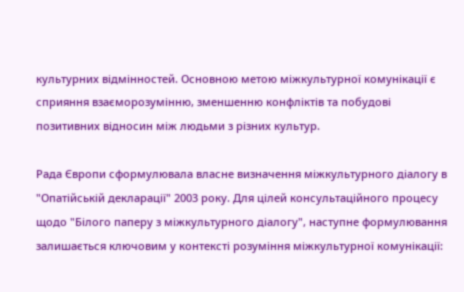культурних відмінностей. Основною метою міжкультурної комунікації є сприяння взаєморозумінню, зменшенню конфліктів та побудові позитивних відносин між людьми з різних культур.

Рада Європи сформулювала власне визначення міжкультурного діалогу в "Опатійській декларації" 2003 року. Для цілей консультаційного процесу щодо "Білого паперу з міжкультурного діалогу", наступне формулювання залишається ключовим у контексті розуміння міжкультурної комунікації: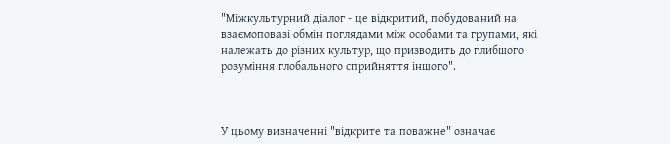"Міжкультурний діалог - це відкритий, побудований на взаємоповазі обмін поглядами між особами та групами, які належать до різних культур, що призводить до глибшого розуміння глобального сприйняття іншого".



У цьому визначенні "відкрите та поважне" означає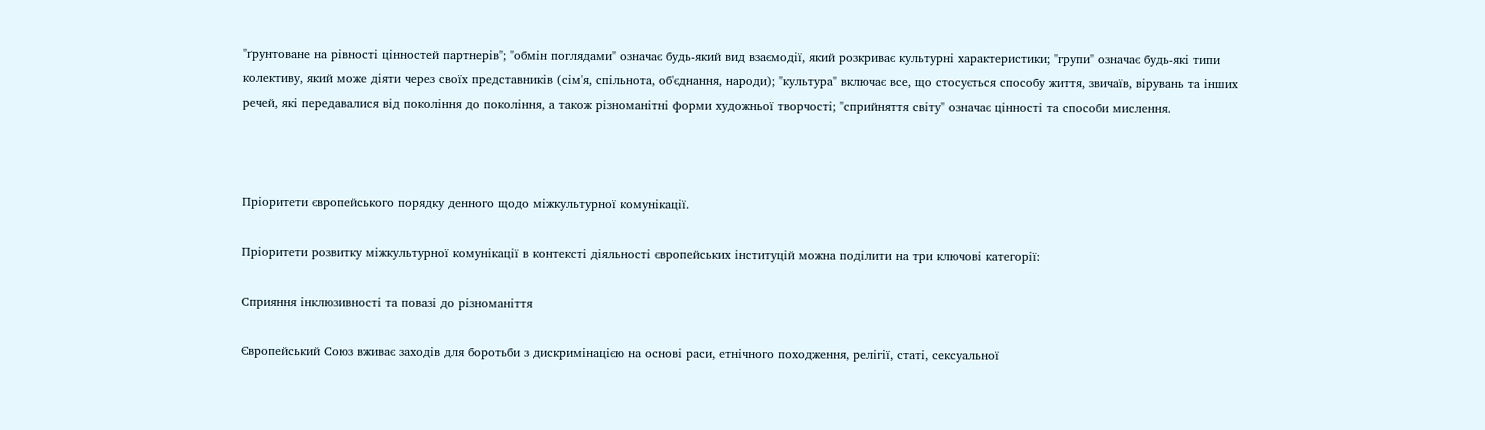"ґрунтоване на рівності цінностей партнерів"; "обмін поглядами" означає будь-який вид взаємодії, який розкриває культурні характеристики; "групи" означає будь-які типи колективу, який може діяти через своїх представників (сім'я, спільнота, об'єднання, народи); "культура" включає все, що стосується способу життя, звичаїв, вірувань та інших речей, які передавалися від покоління до покоління, а також різноманітні форми художньої творчості; "сприйняття світу" означає цінності та способи мислення.



Пріоритети європейського порядку денного щодо міжкультурної комунікації.

Пріоритети розвитку міжкультурної комунікації в контексті діяльності європейських інституцій можна поділити на три ключові категорії:

Сприяння інклюзивності та повазі до різноманіття

Європейський Союз вживає заходів для боротьби з дискримінацією на основі раси, етнічного походження, релігії, статі, сексуальної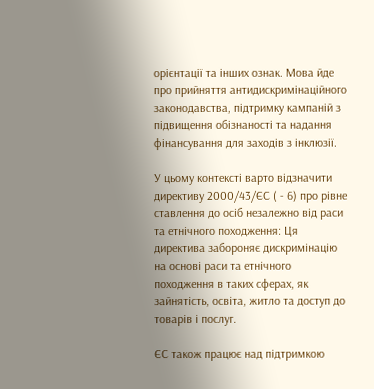орієнтації та інших ознак. Мова йде про прийняття антидискримінаційного законодавства, підтримку кампаній з підвищення обізнаності та надання фінансування для заходів з інклюзії.

У цьому контексті варто відзначити директиву 2000/43/ЄС ( - 6) про рівне ставлення до осіб незалежно від раси та етнічного походження: Ця директива забороняє дискримінацію на основі раси та етнічного походження в таких сферах, як зайнятість, освіта, житло та доступ до товарів і послуг.

ЄС також працює над підтримкою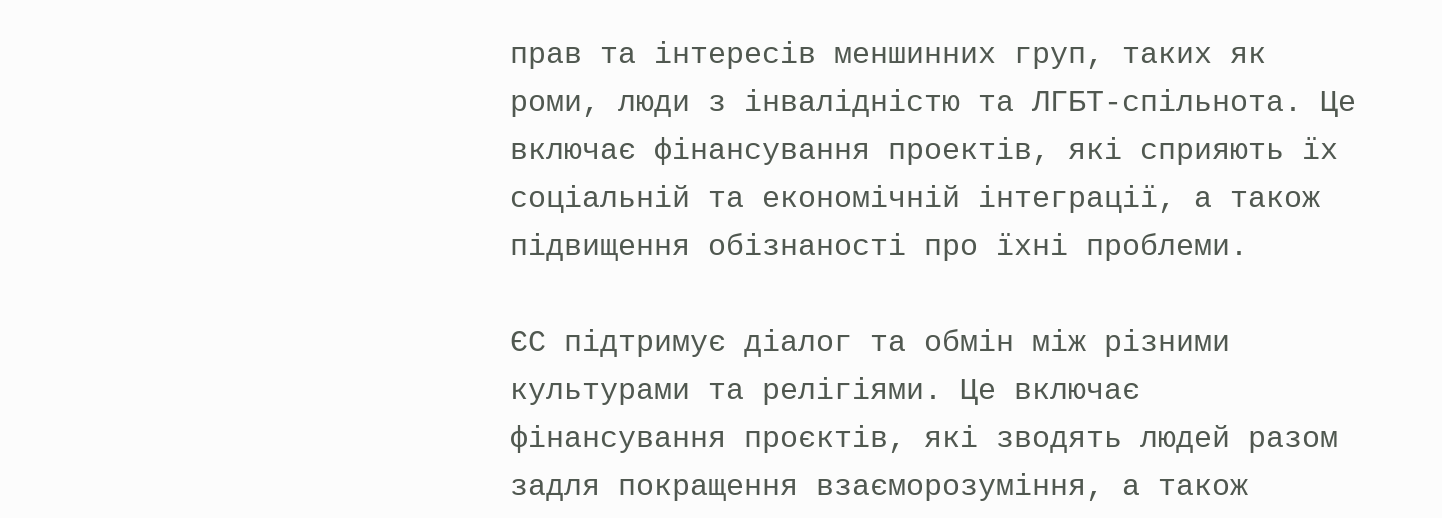прав та інтересів меншинних груп, таких як роми, люди з інвалідністю та ЛГБТ-спільнота. Це включає фінансування проектів, які сприяють їх соціальній та економічній інтеграції, а також підвищення обізнаності про їхні проблеми.

ЄС підтримує діалог та обмін між різними культурами та релігіями. Це включає фінансування проєктів, які зводять людей разом задля покращення взаєморозуміння, а також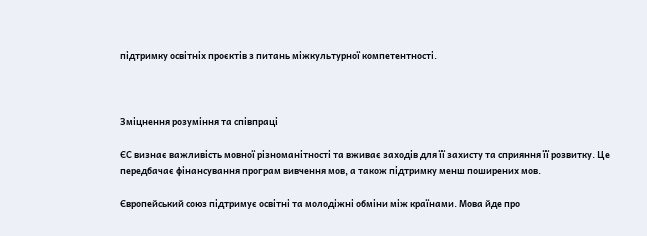підтримку освітніх проєктів з питань міжкультурної компетентності.



Зміцнення розуміння та співпраці

ЄС визнає важливість мовної різноманітності та вживає заходів для її захисту та сприяння її розвитку. Це передбачає фінансування програм вивчення мов, а також підтримку менш поширених мов.

Європейський союз підтримує освітні та молодіжні обміни між країнами. Мова йде про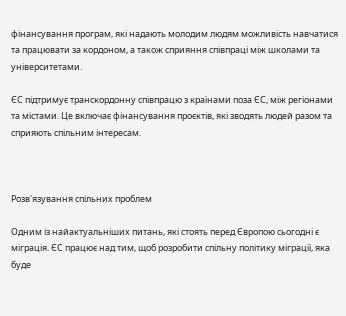фінансування програм, які надають молодим людям можливість навчатися та працювати за кордоном, а також сприяння співпраці між школами та університетами.

ЄС підтримує транскордонну співпрацю з країнами поза ЄС, між регіонами та містами. Це включає фінансування проєктів, які зводять людей разом та сприяють спільним інтересам.



Розв'язування спільних проблем

Одним із найактуальніших питань, які стоять перед Європою сьогодні є міграція. ЄС працює над тим, щоб розробити спільну політику міграції, яка буде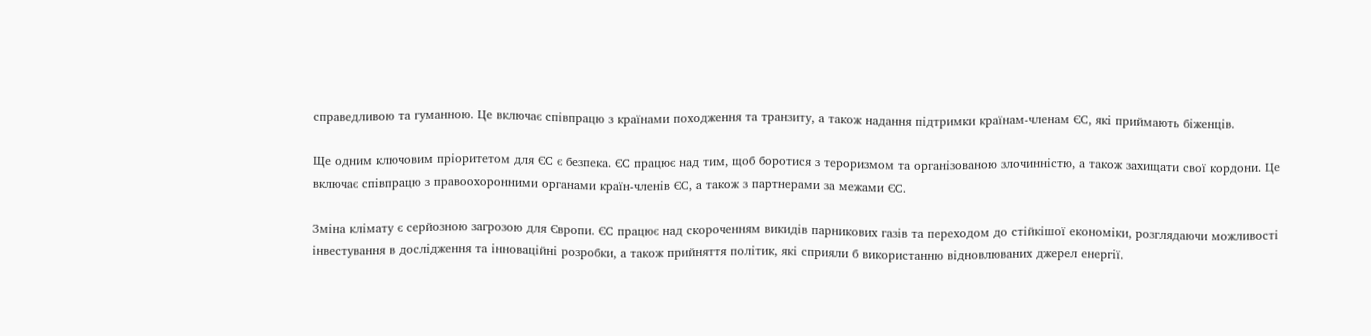справедливою та гуманною. Це включає співпрацю з країнами походження та транзиту, а також надання підтримки країнам-членам ЄС, які приймають біженців.

Ще одним ключовим пріоритетом для ЄС є безпека. ЄС працює над тим, щоб боротися з тероризмом та організованою злочинністю, а також захищати свої кордони. Це включає співпрацю з правоохоронними органами країн-членів ЄС, а також з партнерами за межами ЄС.

Зміна клімату є серйозною загрозою для Європи. ЄС працює над скороченням викидів парникових газів та переходом до стійкішої економіки, розглядаючи можливості інвестування в дослідження та інноваційні розробки, а також прийняття політик, які сприяли б використанню відновлюваних джерел енергії.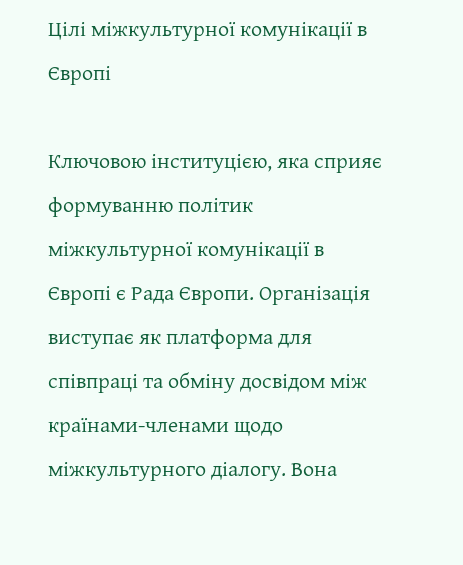Цілі міжкультурної комунікації в Європі

Ключовою інституцією, яка сприяє формуванню політик міжкультурної комунікації в Європі є Рада Європи. Організація виступає як платформа для співпраці та обміну досвідом між країнами-членами щодо міжкультурного діалогу. Вона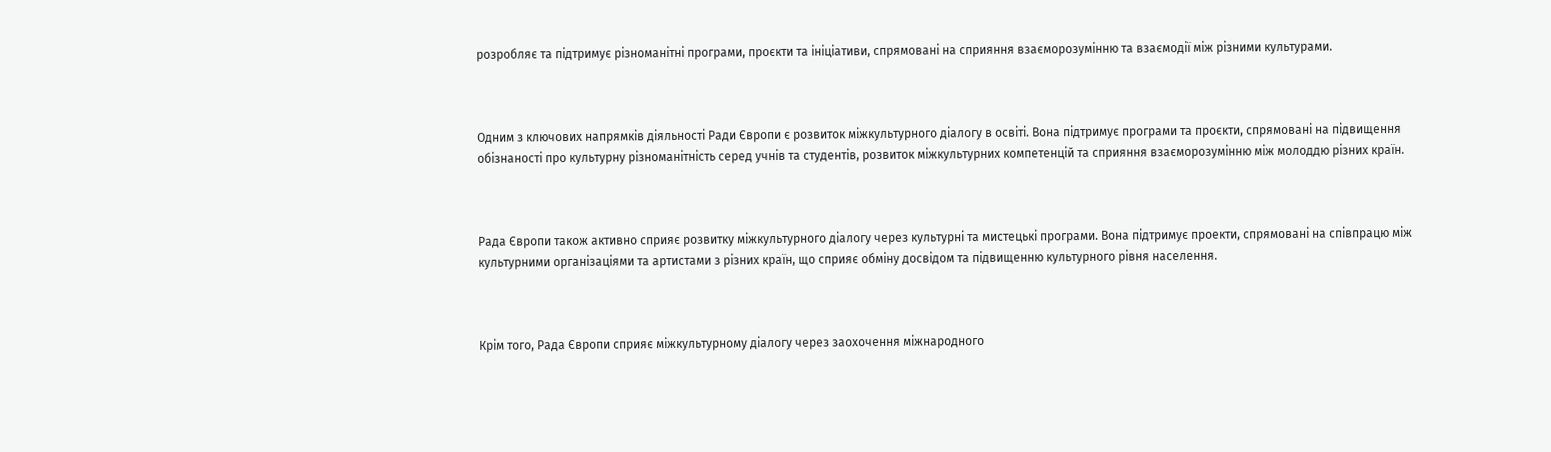розробляє та підтримує різноманітні програми, проєкти та ініціативи, спрямовані на сприяння взаєморозумінню та взаємодії між різними культурами.



Одним з ключових напрямків діяльності Ради Європи є розвиток міжкультурного діалогу в освіті. Вона підтримує програми та проєкти, спрямовані на підвищення обізнаності про культурну різноманітність серед учнів та студентів, розвиток міжкультурних компетенцій та сприяння взаєморозумінню між молоддю різних країн.



Рада Європи також активно сприяє розвитку міжкультурного діалогу через культурні та мистецькі програми. Вона підтримує проекти, спрямовані на співпрацю між культурними організаціями та артистами з різних країн, що сприяє обміну досвідом та підвищенню культурного рівня населення.



Крім того, Рада Європи сприяє міжкультурному діалогу через заохочення міжнародного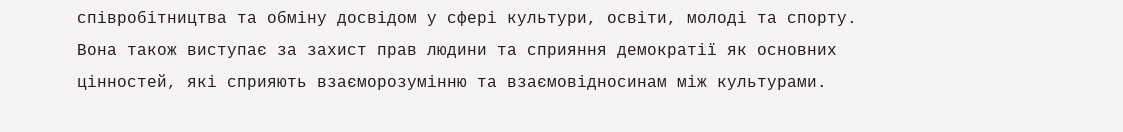співробітництва та обміну досвідом у сфері культури, освіти, молоді та спорту. Вона також виступає за захист прав людини та сприяння демократії як основних цінностей, які сприяють взаєморозумінню та взаємовідносинам між культурами.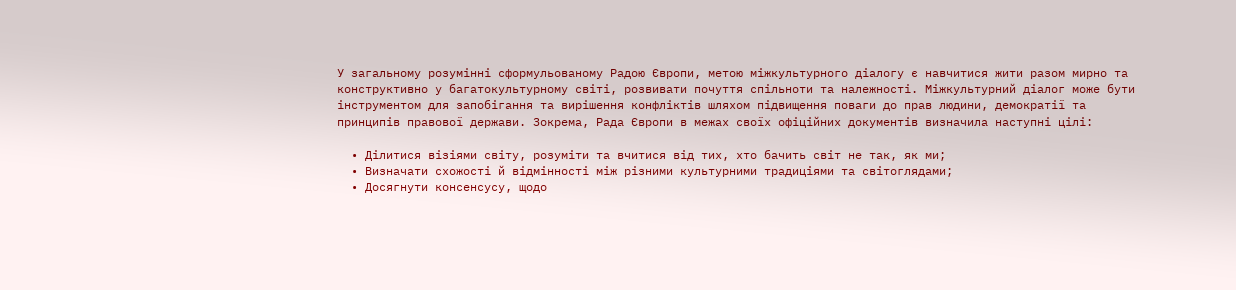У загальному розумінні сформульованому Радою Європи, метою міжкультурного діалогу є навчитися жити разом мирно та конструктивно у багатокультурному світі, розвивати почуття спільноти та належності. Міжкультурний діалог може бути інструментом для запобігання та вирішення конфліктів шляхом підвищення поваги до прав людини, демократії та принципів правової держави. Зокрема, Рада Європи в межах своїх офіційних документів визначила наступні цілі:

  • Ділитися візіями світу, розуміти та вчитися від тих, хто бачить світ не так, як ми;
  • Визначати схожості й відмінності між різними культурними традиціями та світоглядами;
  • Досягнути консенсусу, щодо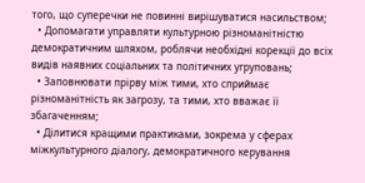того, що суперечки не повинні вирішуватися насильством;
  • Допомагати управляти культурною різноманітністю демократичним шляхом, роблячи необхідні корекції до всіх видів наявних соціальних та політичних угруповань;
  • Заповнювати прірву між тими, хто сприймає різноманітність як загрозу, та тими, хто вважає її збагаченням;
  • Ділитися кращими практиками, зокрема у сферах міжкультурного діалогу, демократичного керування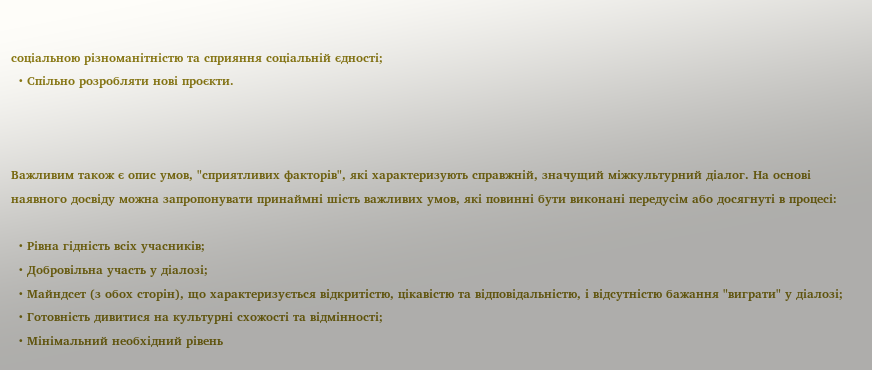соціальною різноманітністю та сприяння соціальній єдності;
  • Спільно розробляти нові проєкти.



Важливим також є опис умов, "сприятливих факторів", які характеризують справжній, значущий міжкультурний діалог. На основі наявного досвіду можна запропонувати принаймні шість важливих умов, які повинні бути виконані передусім або досягнуті в процесі:

  • Рівна гідність всіх учасників;
  • Добровільна участь у діалозі;
  • Майндсет (з обох сторін), що характеризується відкритістю, цікавістю та відповідальністю, і відсутністю бажання "виграти" у діалозі;
  • Готовність дивитися на культурні схожості та відмінності;
  • Мінімальний необхідний рівень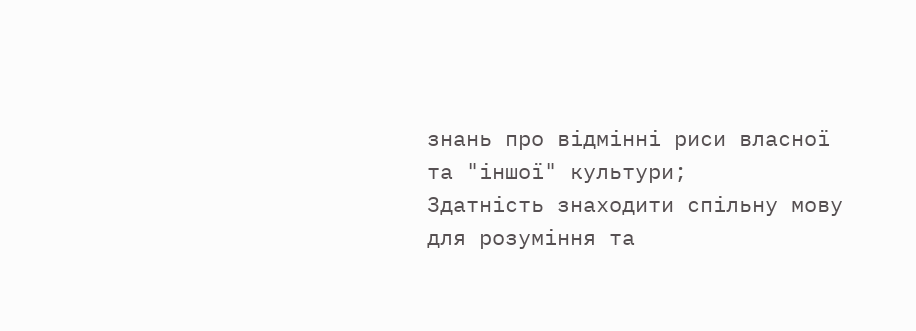знань про відмінні риси власної та "іншої" культури;
Здатність знаходити спільну мову для розуміння та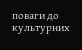поваги до культурних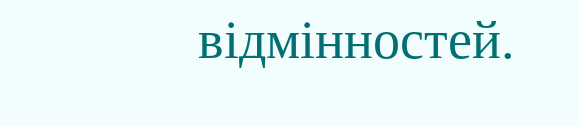відмінностей.